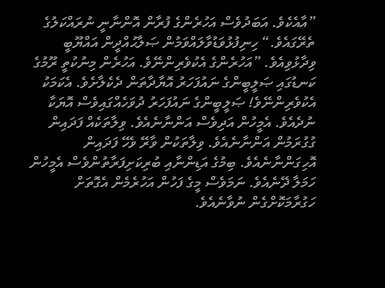”އާއެކެވެ. އަބަދުވެސް އަހުރެންގެ ފުރާން އޮންނާނީ ނުރައްކަލުގެ ތެރޭގައެވެ.“ ހިނިފުޅުވަޑުވާލައްވަމުން ޞަލާޙުއްދީން އައްޔޫބީ ވިދާޅުވިއެވެ. ”އަހުރެންގެ އެކުވެރިންނޭވެ. އަހުރެން މިނުކުތީ ރޫމުގެ ކަނޑުގައި ޞަލީބީންގެ ނައުފަހަރު އޮޔާދާތަން ދެކެލާށެވެ. އެކަމަކު އެކުވެރިންނޭވެ! ޞަލީބީންގެ ނައުފަހަރު ދުވަހެއްގައިވެސް އޮޔަކާ ނުދެއެވެ. އެމީހުން އަދިވެސް އަންނާނެއެވެ. ވިލާތަކެއް ފަދައިން ގުގުރަމުން އަންނާނެއެވެ. ވިލާތަކުން ވާރޭ ވެހޭ ފަދައިން އޮހިގަންނާނެއެވެ. ބިމުގެ އަޑިންނާއި ބުރިކަށިފަރާތުންވެސް އެމީހުން ހަމަލާ ދޭނެއެވެ. ނަމަވެސް މީގެ ފަހުން އަހުރެމެން އެގޮތަށް ހަގުރާމަކޮށްގެން ނުވާނެއެވެ.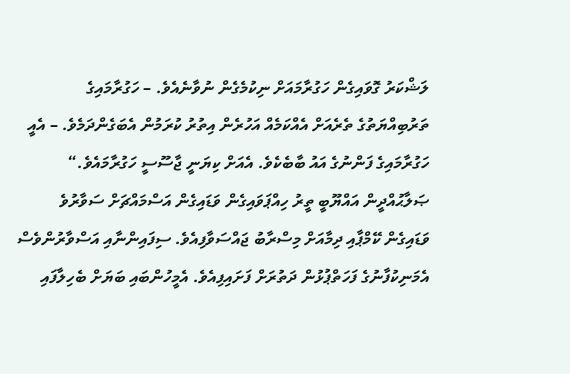ލަޝްކަރު ގޮވައިގެން ހަގުރާމައަށް ނިކުމެގެން ނުވާނެއެވެ. – ހަގުރާމައިގެ ތަރުބިއްޔަތުގެ ތެރެއަށް އެއްކަމެއް އަހުރެން އިތުރު ކުރަމުން އެބަގެންދަމެވެ. – އެއީ ހަގުރާމައިގެ ފަންނުގެ އައު ބާބެކެވެ. އެއަށް ކިޔަނީ ޖާސޫސީ ހަގުރާމައެވެ.“
ޞަލާޙުއްދީން އައްޔޫބީ ތީރު ހިއްޕަވައިގެން ވަޑައިގެން އަސްމައްޗަށް ސަވާރުވެ ވަޑައިގެން ކޭމްޕާއި ދިމާއަށް މިސްރާބު ޖައްސަވާފިއެވެ. ސިފައިންނާއި އަސްވާރުންވެސް އެމަނިކުފާނުގެ ފަހަތްޕުޅުން ދަތުރަށް ފަށައިފިއެވެ. އެމީހުންބައި ބަޔަށް ބެހިލާފައި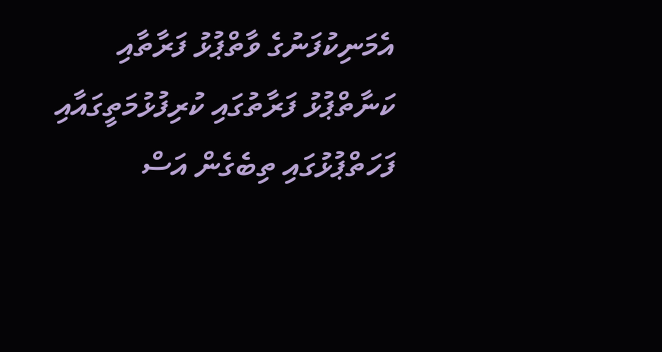އެމަނިކުފަނުގެ ވާތްޕުޅު ފަރާތާއި ކަނާތްޕުޅު ފަރާތުގައި ކުރިފުޅުމަތީގައާއި ފަހަތްޕުޅުގައި ތިބެގެން އަސް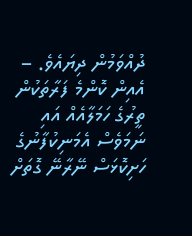ދުއްވަމުން ދިޔައެވެ. – އެއިން ކޮންމެ ފަރާތަކުން ތީރުގެ ހަމަލާއެއް އައި ނަމަވެސް އެމަނިކުފާނުގެ ހަށިކޮޅަސް ނޭރާނޭ ގޮތަށް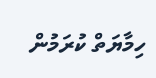ހިމާޔަތް ކުރަމުން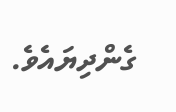ގެންދިޔައެވެ.